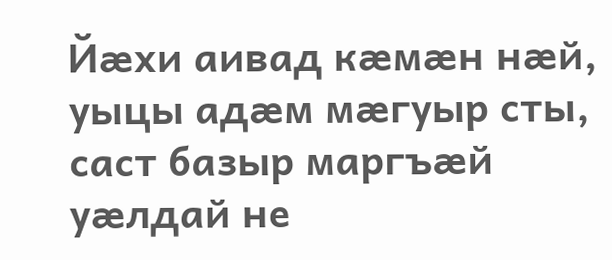Йæхи аивад кæмæн нæй, уыцы адæм мæгуыр сты, саст базыр маргъæй уæлдай не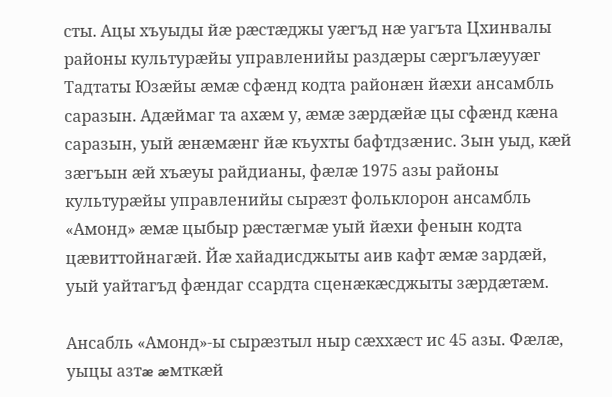сты. Ацы хъуыды йæ рæстæджы уæгъд нæ уагъта Цхинвалы районы культурæйы управленийы раздæры сæргълæууæг Тадтаты Юзæйы æмæ сфæнд кодта районæн йæхи ансамбль саразын. Адæймаг та ахæм у, æмæ зæрдæйæ цы сфæнд кæна саразын, уый æнæмæнг йæ къухты бафтдзæнис. Зын уыд, кæй зæгъын æй хъæуы райдианы, фæлæ 1975 азы районы культурæйы управленийы сырæзт фольклорон ансамбль «Амонд» æмæ цыбыр рæстæгмæ уый йæхи фенын кодта цæвиттойнагæй. Йæ хайадисджыты аив кафт æмæ зардæй, уый уайтагъд фæндаг ссардта сценæкæсджыты зæрдæтæм.

Ансабль «Амонд»-ы сырæзтыл ныр сæххæст ис 45 азы. Фæлæ, уыцы азтæ æмткæй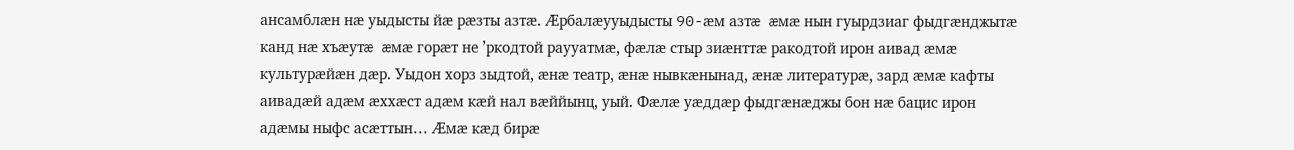ансамблæн нæ уыдысты йæ рæзты азтæ. Æрбалæууыдысты 90-æм азтæ æмæ нын гуырдзиаг фыдгæнджытæ канд нæ хъæутæ æмæ горæт не ’ркодтой раууатмæ, фæлæ стыр зиæнттæ ракодтой ирон аивад æмæ культурæйæн дæр. Уыдон хорз зыдтой, æнæ театр, æнæ нывкæнынад, æнæ литературæ, зард æмæ кафты аивадæй адæм æххæст адæм кæй нал вæййынц, уый. Фæлæ уæддæр фыдгæнæджы бон нæ бацис ирон адæмы ныфс асæттын… Æмæ кæд бирæ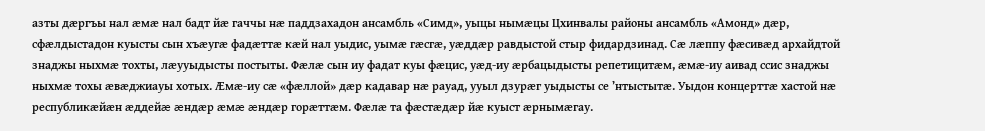азты дæргъы нал æмæ нал бадт йæ гаччы нæ паддзахадон ансамбль «Симд», уыцы нымæцы Цхинвалы районы ансамбль «Амонд» дæр, сфæлдыстадон куысты сын хъæугæ фадæттæ кæй нал уыдис, уымæ гæсгæ, уæддæр равдыстой стыр фидардзинад. Сæ лæппу фæсивæд архайдтой знаджы ныхмæ тохты, лæууыдысты постыты. Фæлæ сын иу фадат куы фæцис, уæд-иу æрбацыдысты репетицитæм, æмæ-иу аивад ссис знаджы ныхмæ тохы æвæджиауы хотых. Æмæ-иу сæ «фæллой» дæр кадавар нæ рауад, ууыл дзурæг уыдысты се ’нтыстытæ. Уыдон концерттæ хастой нæ республикæйæн æддейæ æндæр æмæ æндæр горæттæм. Фæлæ та фæстæдæр йæ куыст æрнымæгау.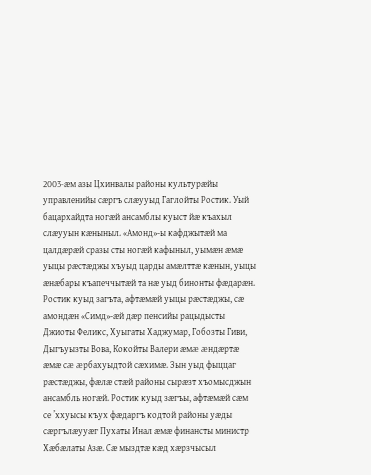2003-æм азы Цхинвалы районы культурæйы управленийы сæргъ слæууыд Гаглойты Ростик. Уый бацархайдта ногæй ансамблы куыст йæ къахыл слæууын кæныныл. «Амонд»-ы кафджытæй ма цалдæрæй сразы сты ногæй кафыныл, уымæн æмæ уыцы рæстæджы хъуыд царды амæлттæ кæнын, уыцы æнæбары къапеччытæй та нæ уыд бинонты фæдарæн. Ростик куыд загъта, афтæмæй уыцы рæстæджы, сæ амондæн «Симд»-æй дæр пенсийы рацыдысты Джиоты Феликс, Хуыгаты Хаджумар, Гобозты Гиви, Дыгъуызты Вова, Кокойты Валери æмæ æндæртæ æмæ сæ æрбахуыдтой сæхимæ. Зын уыд фыццаг рæстæджы, фæлæ стæй районы сырæзт хъомысджын ансамбль ногæй. Ростик куыд зæгъы, афтæмæй сæм се ’ххуысы къух фæдаргъ кодтой районы уæды сæргълæууæг Пухаты Инал æмæ финансты министр Хæбæлаты Азæ. Сæ мыздтæ кæд хæрзчысыл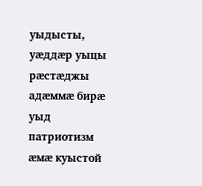уыдысты, уæддæр уыцы рæстæджы адæммæ бирæ уыд патриотизм æмæ куыстой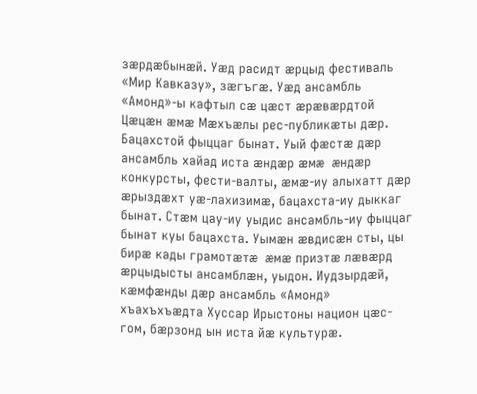зæрдæбынæй. Уæд расидт æрцыд фестиваль «Мир Кавказу», зæгъгæ. Уæд ансамбль «Амонд»-ы кафтыл сæ цæст æрæвæрдтой Цæцæн æмæ Мæхъæлы рес-публикæты дæр. Бацахстой фыццаг бынат. Уый фæстæ дæр ансамбль хайад иста æндæр æмæ æндæр конкурсты, фести-валты, æмæ-иу алыхатт дæр æрыздæхт уæ-лахизимæ, бацахста-иу дыккаг бынат. Стæм цау-иу уыдис ансамбль-иу фыццаг бынат куы бацахста. Уымæн æвдисæн сты, цы бирæ кады грамотæтæ æмæ призтæ лæвæрд æрцыдысты ансамблæн, уыдон. Иудзырдæй, кæмфæнды дæр ансамбль «Амонд» хъахъхъæдта Хуссар Ирыстоны национ цæс-гом, бæрзонд ын иста йæ культурæ.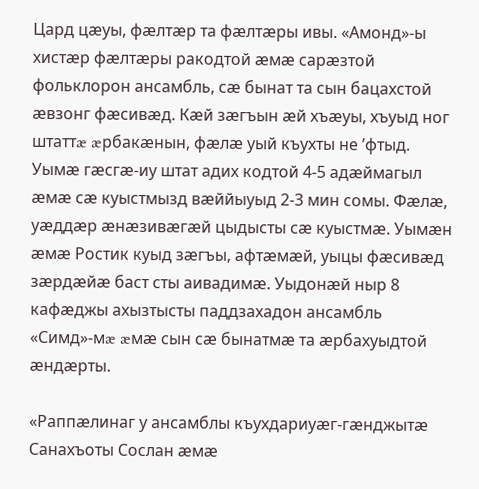Цард цæуы, фæлтæр та фæлтæры ивы. «Амонд»-ы хистæр фæлтæры ракодтой æмæ сарæзтой фольклорон ансамбль, сæ бынат та сын бацахстой æвзонг фæсивæд. Кæй зæгъын æй хъæуы, хъуыд ног штаттæ æрбакæнын, фæлæ уый къухты не ’фтыд. Уымæ гæсгæ-иу штат адих кодтой 4-5 адæймагыл æмæ сæ куыстмызд вæййыуыд 2-3 мин сомы. Фæлæ, уæддæр æнæзивæгæй цыдысты сæ куыстмæ. Уымæн æмæ Ростик куыд зæгъы, афтæмæй, уыцы фæсивæд зæрдæйæ баст сты аивадимæ. Уыдонæй ныр 8 кафæджы ахызтысты паддзахадон ансамбль «Симд»-мæ æмæ сын сæ бынатмæ та æрбахуыдтой æндæрты.

«Раппæлинаг у ансамблы къухдариуæг-гæнджытæ Санахъоты Сослан æмæ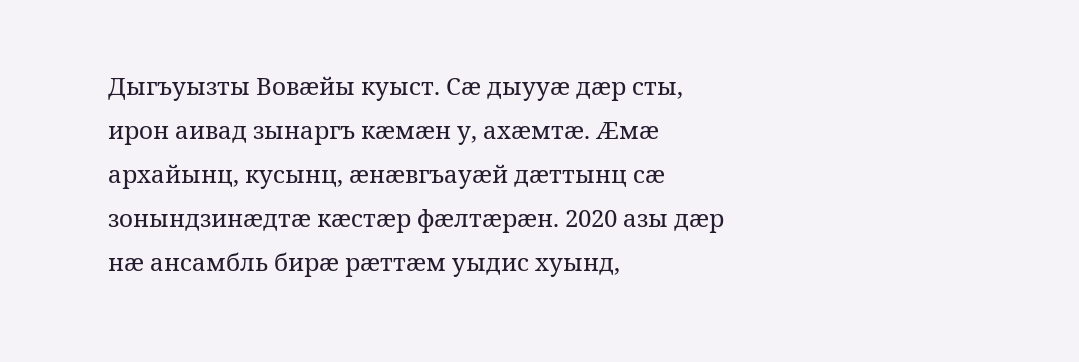Дыгъуызты Вовæйы куыст. Сæ дыууæ дæр сты, ирон аивад зынаргъ кæмæн у, ахæмтæ. Æмæ архайынц, кусынц, æнæвгъауæй дæттынц сæ зонындзинæдтæ кæстæр фæлтæрæн. 2020 азы дæр нæ ансамбль бирæ рæттæм уыдис хуынд,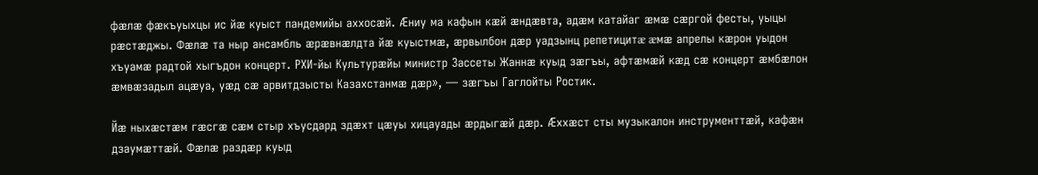фæлæ фæкъуыхцы ис йæ куыст пандемийы аххосæй. Æниу ма кафын кæй æндæвта, адæм катайаг æмæ сæргой фесты, уыцы рæстæджы. Фæлæ та ныр ансамбль æрæвнæлдта йæ куыстмæ, æрвылбон дæр уадзынц репетицитæ æмæ апрелы кæрон уыдон хъуамæ радтой хыгъдон концерт. РХИ-йы Культурæйы министр Зассеты Жаннæ куыд зæгъы, афтæмæй кæд сæ концерт æмбæлон æмвæзадыл ацæуа, уæд сæ арвитдзысты Казахстанмæ дæр», — зæгъы Гаглойты Ростик.

Йæ ныхæстæм гæсгæ сæм стыр хъусдард здæхт цæуы хицауады æрдыгæй дæр. Æххæст сты музыкалон инструменттæй, кафæн дзаумæттæй. Фæлæ раздæр куыд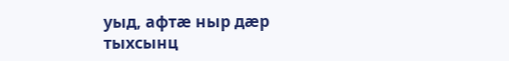уыд, афтæ ныр дæр тыхсынц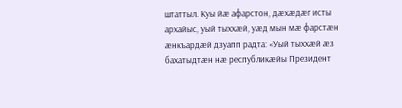штаттыл. Куы йæ афарстон, дæхæдæг исты архайыс, уый тыххæй, уæд мын мæ фарстæн æнкъардæй дзуапп радта: «Уый тыххæй æз бахатыдтæн нæ республикæйы Президент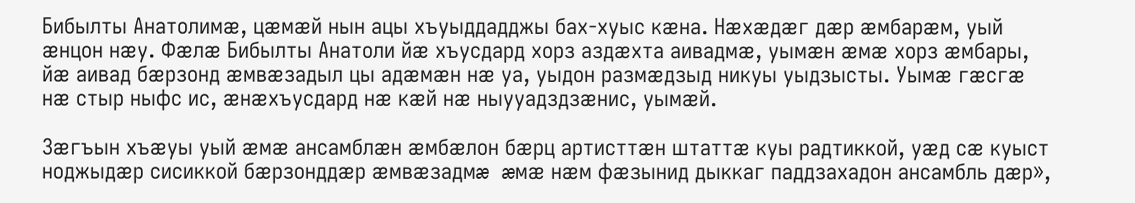Бибылты Анатолимæ, цæмæй нын ацы хъуыддадджы бах-хуыс кæна. Нæхæдæг дæр æмбарæм, уый æнцон нæу. Фæлæ Бибылты Анатоли йæ хъусдард хорз аздæхта аивадмæ, уымæн æмæ хорз æмбары, йæ аивад бæрзонд æмвæзадыл цы адæмæн нæ уа, уыдон размæдзыд никуы уыдзысты. Уымæ гæсгæ нæ стыр ныфс ис, æнæхъусдард нæ кæй нæ ныууадздзæнис, уымæй.

Зæгъын хъæуы уый æмæ ансамблæн æмбæлон бæрц артисттæн штаттæ куы радтиккой, уæд сæ куыст ноджыдæр сисиккой бæрзонддæр æмвæзадмæ æмæ нæм фæзынид дыккаг паддзахадон ансамбль дæр»,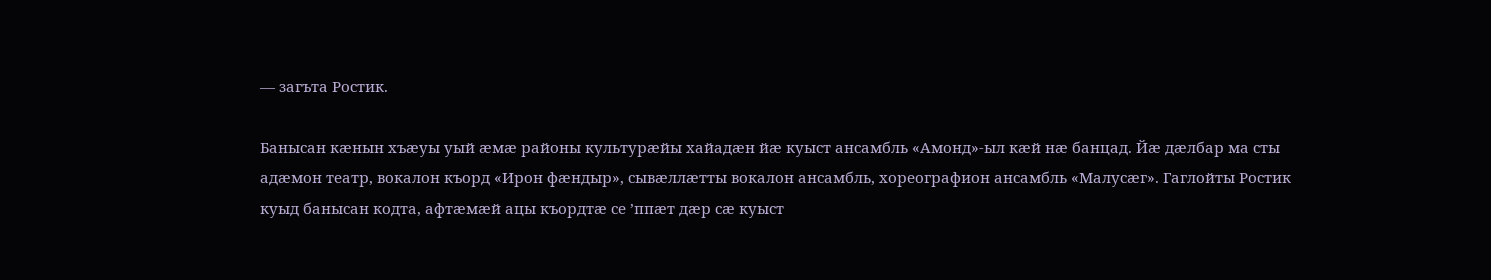— загъта Ростик.

Банысан кæнын хъæуы уый æмæ районы культурæйы хайадæн йæ куыст ансамбль «Амонд»-ыл кæй нæ банцад. Йæ дæлбар ма сты адæмон театр, вокалон къорд «Ирон фæндыр», сывæллæтты вокалон ансамбль, хореографион ансамбль «Малусæг». Гаглойты Ростик куыд банысан кодта, афтæмæй ацы къордтæ се ’ппæт дæр сæ куыст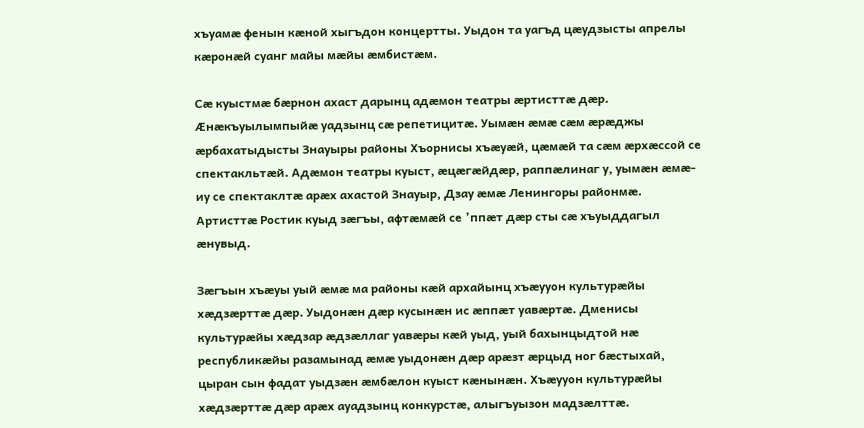хъуамæ фенын кæной хыгъдон концертты. Уыдон та уагъд цæудзысты апрелы кæронæй суанг майы мæйы æмбистæм.

Сæ куыстмæ бæрнон ахаст дарынц адæмон театры æртисттæ дæр. Æнæкъуылымпыйæ уадзынц сæ репетицитæ. Уымæн æмæ сæм æрæджы æрбахатыдысты Знауыры районы Хъорнисы хъæуæй, цæмæй та сæм æрхæссой се спектакльтæй. Адæмон театры куыст, æцæгæйдæр, раппæлинаг у, уымæн æмæ-иу се спектаклтæ арæх ахастой Знауыр, Дзау æмæ Ленингоры районмæ. Артисттæ Ростик куыд зæгъы, афтæмæй се ’ппæт дæр сты сæ хъуыддагыл æнувыд.

Зæгъын хъæуы уый æмæ ма районы кæй архайынц хъæууон культурæйы хæдзæрттæ дæр. Уыдонæн дæр кусынæн ис æппæт уавæртæ. Дменисы культурæйы хæдзар æдзæллаг уавæры кæй уыд, уый бахынцыдтой нæ республикæйы разамынад æмæ уыдонæн дæр арæзт æрцыд ног бæстыхай, цыран сын фадат уыдзæн æмбæлон куыст кæнынæн. Хъæууон культурæйы хæдзæрттæ дæр арæх ауадзынц конкурстæ, алыгъуызон мадзæлттæ.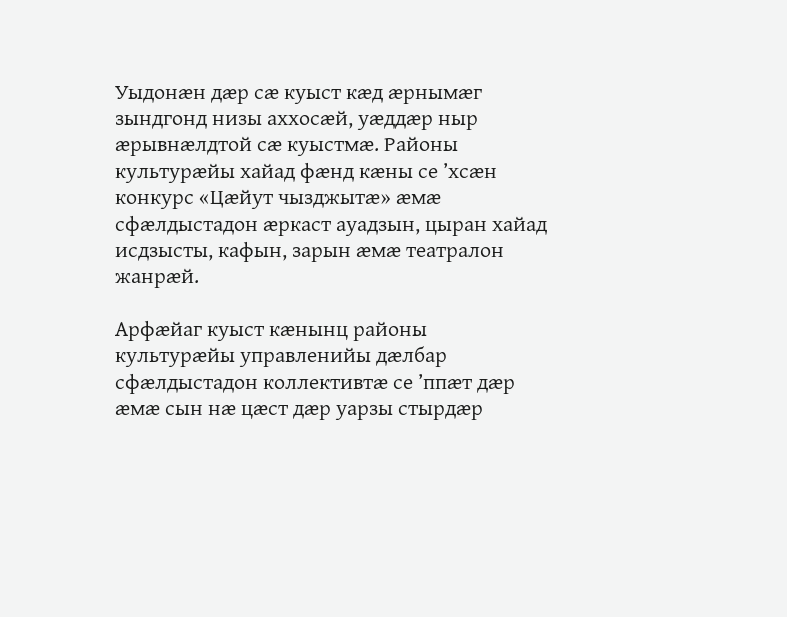Уыдонæн дæр сæ куыст кæд æрнымæг зындгонд низы аххосæй, уæддæр ныр æрывнæлдтой сæ куыстмæ. Районы культурæйы хайад фæнд кæны се ’хсæн конкурс «Цæйут чызджытæ» æмæ сфæлдыстадон æркаст ауадзын, цыран хайад исдзысты, кафын, зарын æмæ театралон жанрæй.

Арфæйаг куыст кæнынц районы культурæйы управленийы дæлбар сфæлдыстадон коллективтæ се ’ппæт дæр æмæ сын нæ цæст дæр уарзы стырдæр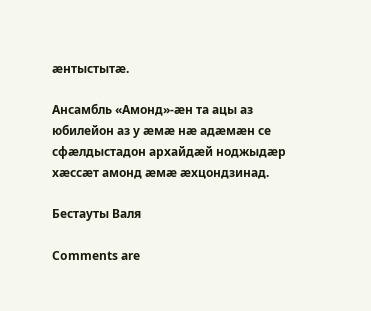æнтыстытæ.

Ансамбль «Амонд»-æн та ацы аз юбилейон аз у æмæ нæ адæмæн се сфæлдыстадон архайдæй ноджыдæр хæссæт амонд æмæ æхцондзинад.

Бестауты Валя

Comments are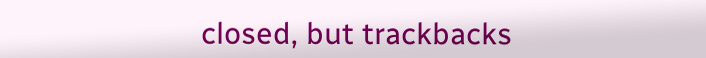closed, but trackbacks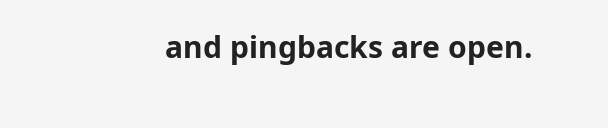and pingbacks are open.